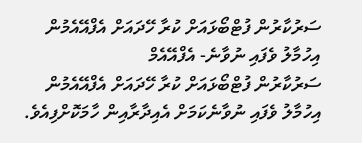ސަރުކާރުން ފުޓްބޯޅައަށް ކުރާ ހޭދައަށް އެފްއޭއެމުން އިހުމާލު ވެފައި ނުވާނެ- އެފްއޭއެމް
ސަރުކާރުން ފުޓްބޯޅައަށް ކުރާ ހޭދައަށް އެފްއޭއެމުން އިހުމާލު ވެފައި ނުވާނެކަމަށް އެއިދާރާއިން ހާމަކޮށްފިއެވެ.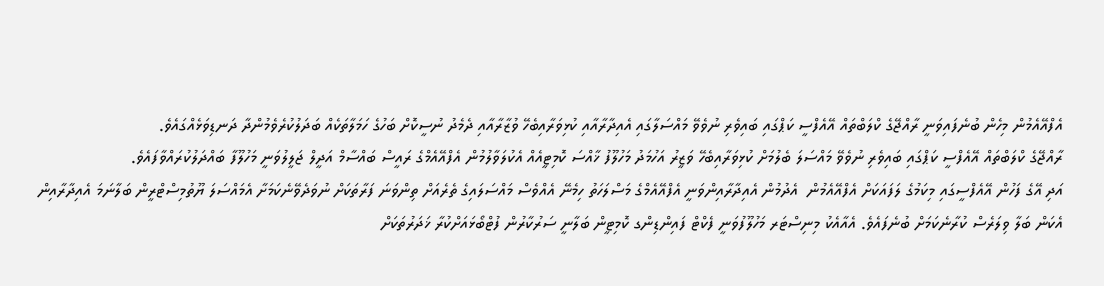އެފްއޭއެމުން މިހެން ބުނެފައިވަނީ ރާއްޖޭގެ ކްލަބްތައް އޭއެފްސީ ކަޕްގައި ބައިވެރި ނުވެވޭ މައްސަލާގައި އެއިދާރާއާއި ކުޅިވަރާއިބެހޭ ވުޒާރާއާއި ދެމެދު ނުސީކޮށް ބަހުގެ ހަމަލާތަކެއް ބަދަލުކުރެވެމުންދާ ދަނޑިވަޅެއްގައެވެ.
ރާއްޖޭގެ ކްލަބްތައް އޭއެފްސީ ކަޕްގައި ބައިވެރި ނުވެވޭ މައްސަލަ ބެލުމަށް ކުޅިވަރާއިބެހޭ ވަޒީރު އަހުމަދު މަހުލޫފު ޚާއްސަ ކޮމިޓީއެއް އެކުލަވާލުމުން އެފްއޭއެމްގެ ރައީސް ބައްސާމް އަދީލް ޖަލީލުވަނީ މަހުލޫފާ ބައްދަލުކުރައްވާފައެވެ.
އަދި އޭގެ ފަހުން އޭއެފްސީގައި މިކަމުގެ ލަފައަކަށް އެފްއޭއެމުން  އެދުމުން އެއިދާރާއިންވަނީ އެފްއޭއެމްގެ މަސްލަހަތު ހިމެނޭ އެއްވެސް މައްސަލައިގެ ތެރެއަށް ތިންވަނަ ފަރާތަކަށް ނުވަދެވޭނެކަމަށާ އެމައްސަލަ ޔޫތުމިސްޓްރީން ބަލާނަމަ އެއިދާރާއިން އެކަން ބަލާ ވިލަރެސް ކުރާނެކަމަށް ބުނެފައެވެ. އެއާއެކު މިނިސްޓަރ މަހުލޫފުވަނީ ފެކްޓް ފައިންޑިންގ ކޮމިޓީން ބަލާނީ ސަރުކާރުން ފުޓްބޯޅައަށްކުރާ ޚަދަރުތަކަށް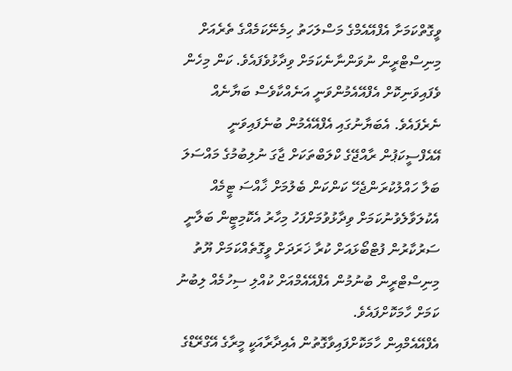ވީގޮތްކަމަށާ އެފްއޭއެމްގެ މަސްލަހަތު ހިމެނޭކަމެއްގެ ތެރެއަށް މިނިސްޓްރީން ނުވަންނާނެކަމަށް ވިދާޅުވެފައެވެ. ކަން މިހެން ވެފައިވަނިކޮށް އެފްއޭއެމުންވަނީ އަނެއްކާވެސް ބަޔާނެއް ނެރެފައެވެ. އެބަޔާނުގައި އެފްއޭއެމުން ބުނެފައިވަނީ އޭއެފްސީކަޕުން ރާއްޖޭގެ ކްލަބްތަކަށް ޖާގަ ނުލިބުމުގެ މައްސަލަ ބަލާ ހައްލުކުރަންޖެހޭ ކަންކަން ބެލުމަށް ޚާއްސަ ޓީމެއް އެކުލަވާލެވުނުކަމަށް ވިދާޅުވުމަށްފަހު މިހާރު އެކޮމިޓީން ބަލާނީ ސަރުކާރުން ފުޓްބޯޅައަށް ކުރާ ޚަރަދަށް ވީގޮތެއްކަމަށް ޔޫތު މިނިސްޓްރީން ބުނުމުން އެފްއޭއެމްއަށް ކުއްލި ސިހުމެއް ލިބުނު ކަމަށް ހާމަކޮށްފައެވެ.
އެފްއޭއެމްއިން ހާމަކޮށްފައިވާގޮތުން އެއިދާރާއަކީ މީރާގެ އޭގްރޭޑްގެ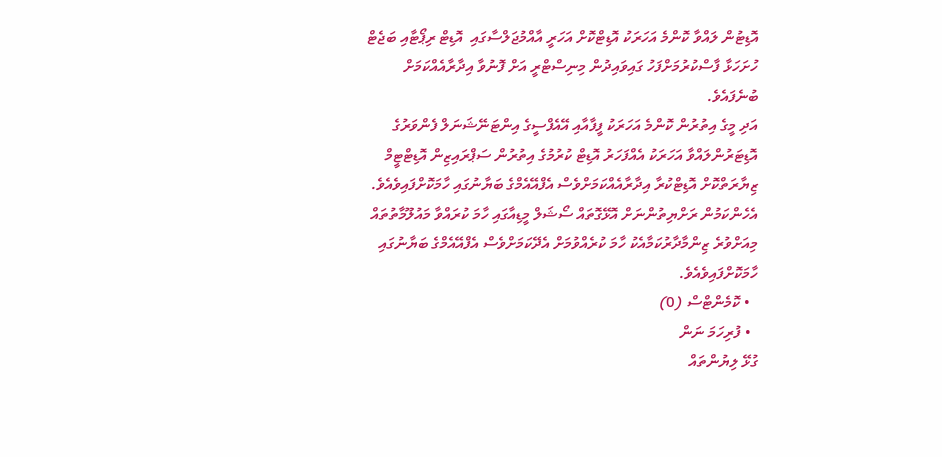އޮޑިޓުން ލައްވާ ކޮންމެ އަހަރަކު އޮޑިޓްކޮށް އަހަރީ އާއްމުޖަލްސާގައި  އޮޑިޓް ރިޕޯޓާއި ބަޖެޓް ހުށަހަޅާ ފާސްކުރުމަށްފަހު ގައިވައިދުން މިނިސްޓްރީ އަށް ފޮނުވާ އިދާރާއެއްކަމަށް ބުނެފައެވެ.
އަދި މީގެ އިތުރުން ކޮންމެ އަހަރަކު ފީފާއާއި އޭއެފްސީގެ އިންޓަނޭޝަނަލް ފެންވަރުގެ އޮޑިޓަރުންލައްވާ އަހަރަކު އެއްފަހަރު އޮޑިޓް ކުރުމުގެ އިތުރުން ސަޕްރައިޒިން އޮޑިޓްޓީމް ޒިޔާރަތްކޮށް އޮޑިޓްކުރާ އިދާރާއެއްކަމަށްވެސް އެފްއޭއެމްގެ ބަޔާނުގައި ހާމަކޮށްފައިވެއެވެ. އެހެންކަމުން ރަށްޔިތުންނަށް އޮޅޭގޮތައް ސޯޝަލް މީޑިއާގައި ހާމަ ކުރައްވާ މައުލޫމާތުތައް މިއަށްވުރެ ޒިންމާދާރުކަމާއެކު ހާމަ ކުރެއްވުމަށް އެދޭކަމަށްވެސް އެފްއޭއެމްގެ ބަޔާނުގައި ހާމަކޮށްފައިވެއެވެ.
  • ކޮމެންޓްސް (0)
  • ފުރިހަމަ ނަން
ގުޅޭ ލިޔުންތައް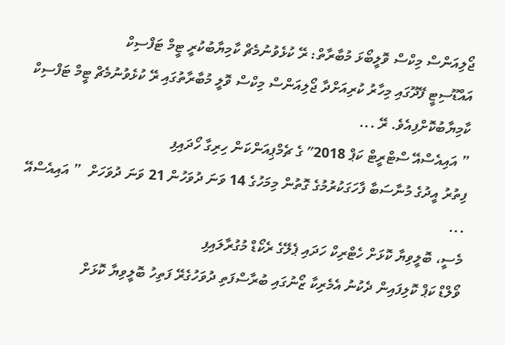ޖޯލިއަންސް މިކްސް ވޮލީބޯޅަ މުބާރާތް: ރޭ ކުޅެވުނުމެޗް ކާމިޔާބުކުރީ ޓީމް ޓަފްސިކް
އައްޑޫސިޓީ ފޭދޫގައި މިހާރު ކުރިއަށްދާ ޖޯލިއަންސް މިކްސް ވޮލީ މުބާރާތުގައި ރޭ ކުޅެވުނުމެޗް ޓީމް ޓަފްސިކް ކާމިޔާބުކޮށްފިއެވެ. ރޭ ...
” އައިއެސްއޭ ސްޓްރީޓް ކަޕް 2018″ ގެ ޗެމްޕިއަންކަން ހިރިގާ ހޯދައިފި
ފިތުރު އީދުގެ މުނާސަބާ ފާހަގަކުރުމުގެ ގޮތުން މިމަހުގެ 14 ވަނަ ދުވަހުން 21 ވަނަ ދުވަހަށް  ” އައިއެސްއޭ ...
މެސީ، ބޮލީވިޔާ ކޮޅަށް ހެޓްރިކް ހަދައި ޕެލޭގެ ރެކޯޑް މުގުރާލައިފި
ވޯލްޑް ކަޕް ކޮލިފައިން ދެކުނު އެމެރިކާ ޒޯނުގައި ބުރާސްފަތި ދުވަހުގެރޭ ފަތިހު ބޮލީވިޔާ ކޮޅަށް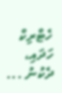ހެޓްރިކް ހަދައި، ދެކުނު ...